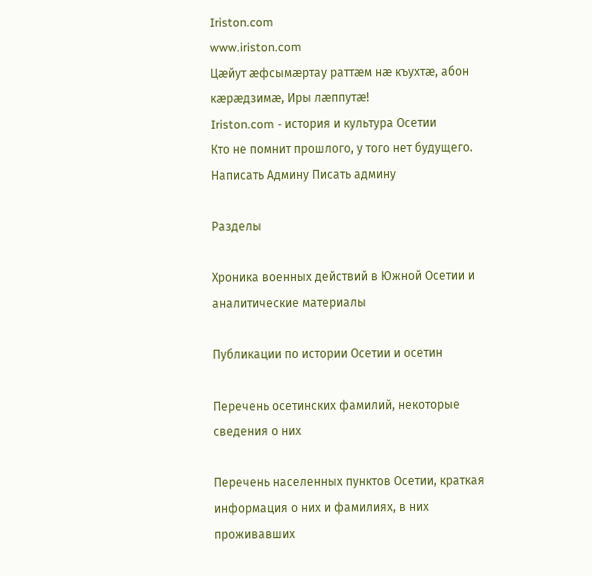Iriston.com
www.iriston.com
Цæйут æфсымæртау раттæм нæ къухтæ, абон кæрæдзимæ, Иры лæппутæ!
Iriston.com - история и культура Осетии
Кто не помнит прошлого, у того нет будущего.
Написать Админу Писать админу

Разделы

Хроника военных действий в Южной Осетии и аналитические материалы

Публикации по истории Осетии и осетин

Перечень осетинских фамилий, некоторые сведения о них

Перечень населенных пунктов Осетии, краткая информация о них и фамилиях, в них проживавших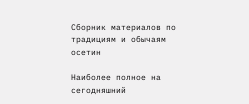Сборник материалов по традициям и обычаям осетин

Наиболее полное на сегодняшний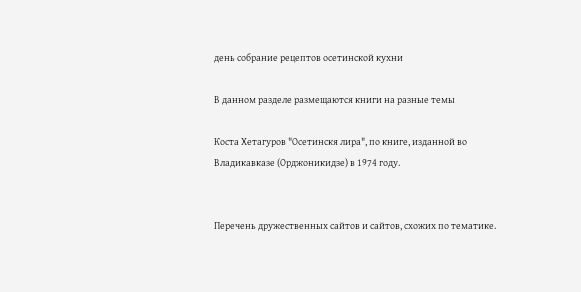день собрание рецептов осетинской кухни

В данном разделе размещаются книги на разные темы

Коста Хетагуров "Осетинскя лира", по книге, изданной во Владикавказе (Орджоникидзе) в 1974 году.


Перечень дружественных сайтов и сайтов, схожих по тематике.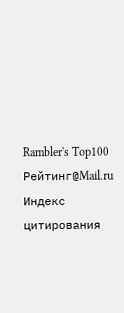Rambler's Top100 Рейтинг@Mail.ru Индекс цитирования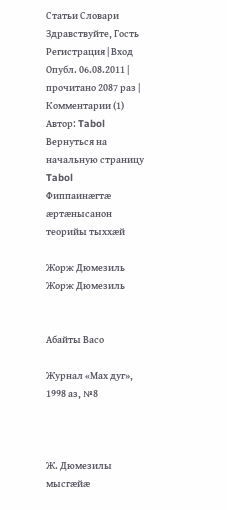Статьи Словари
Здравствуйте, Гость
Регистрация | Вход
Опубл. 06.08.2011 | прочитано 2087 раз |  Комментарии (1)     Автор: Tabol Вернуться на начальную страницу Tabol
Фиппаинæгтæ æртæнысанон теорийы тыххæй

Жорж Дюмезиль
Жорж Дюмезиль


Абайты Васо

Журнал «Мах дуг», 1998 аз, №8



Ж. Дюмезилы мысгæйæ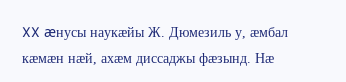XX æнусы наукæйы Ж. Дюмезиль у, æмбал кæмæн нæй, ахæм диссаджы фæзынд. Нæ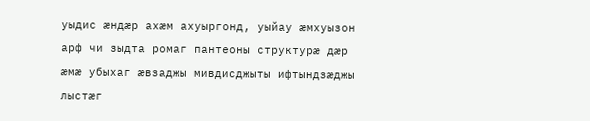уыдис æндæр ахæм ахуыргонд, уыйау æмхуызон арф чи зыдта ромаг пантеоны структурæ дæр æмæ убыхаг æвзаджы мивдисджыты ифтындзæджы лыстæг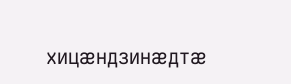хицæндзинæдтæ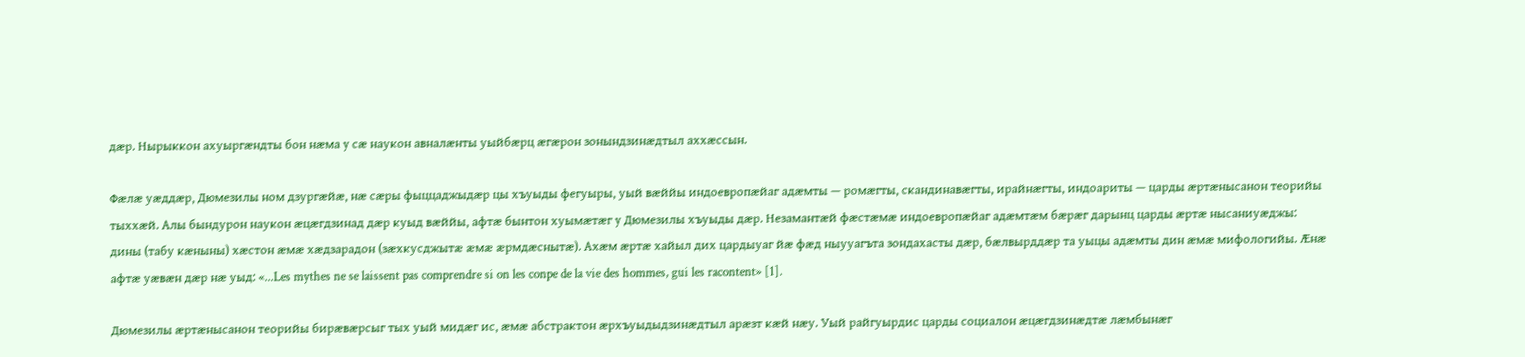дæр. Нырыккон ахуыргæндты бон нæма y сæ наукон авналæнты уыйбæрц æгæрон зонындзинæдтыл аххæссын.

Фæлæ уæддæр, Дюмезилы ном дзургæйæ, нæ сæры фыццаджыдæр цы хъуыды фегуыры, уый вæййы индоевропæйаг адæмты — ромæгты, скандинавæгты, ирайнæгты, индоариты — царды æртæнысанон теорийы тыххæй. Алы бындурон наукон æцæгдзинад дæр куыд вæййы, афтæ бынтон хуымæтæг y Дюмезилы хъуыды дæр. Незамантæй фæстæмæ индоевропæйаг адæмтæм бæрæг дарынц царды æртæ нысаниуæджы: дины (табу кæныны) хæстон æмæ хæдзарадон (зæхкусджытæ æмæ æрмдæснытæ). Ахæм æртæ хайыл дих цардыуаг йæ фæд ныууагъта зондахасты дæр, бæлвырддæр та уыцы адæмты дин æмæ мифологийы. Æнæ афтæ уæвæн дæр нæ уыд: «...Les mythes ne se laissent pas comprendre si on les conpe de la vie des hommes, gui les racontent» [1].

Дюмезилы æртæнысанон теорийы бирæвæрсыг тых уый мидæг ис, æмæ абстрактон æрхъуыдыдзинæдтыл арæзт кæй нæу. Уый райгуырдис царды социалон æцæгдзинæдтæ лæмбынæг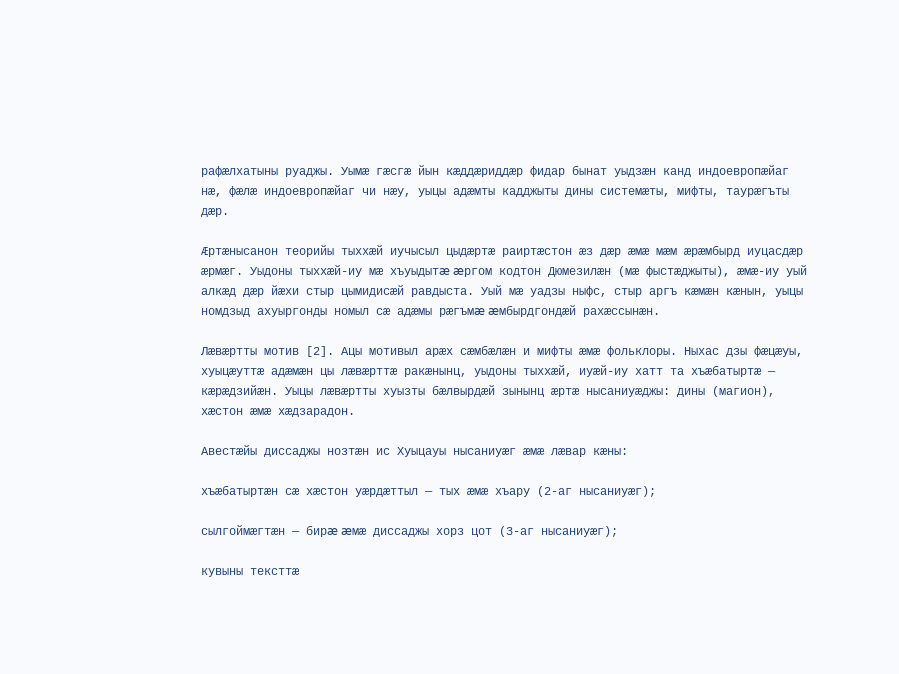рафæлхатыны руаджы. Уымæ гæсгæ йын кæддæриддæр фидар бынат уыдзæн канд индоевропæйаг нæ, фæлæ индоевропæйаг чи нæу, уыцы адæмты кадджыты дины системæты, мифты, таурæгъты дæр.

Æртæнысанон теорийы тыххæй иучысыл цыдæртæ раиртæстон æз дæр æмæ мæм æрæмбырд иуцасдæр æрмæг. Уыдоны тыххæй-иу мæ хъуыдытæ æргом кодтон Дюмезилæн (мæ фыстæджыты), æмæ-иу уый алкæд дæр йæхи стыр цымидисæй равдыста. Уый мæ уадзы ныфс, стыр аргъ кæмæн кæнын, уыцы номдзыд ахуыргонды номыл сæ адæмы рæгъмæ æмбырдгондæй рахæссынæн.

Лæвæртты мотив [2]. Ацы мотивыл арæх сæмбæлæн и мифты æмæ фольклоры. Ныхас дзы фæцæуы, хуыцæуттæ адæмæн цы лæвæрттæ ракæнынц, уыдоны тыххæй, иуæй-иу хатт та хъæбатыртæ — кæрæдзийæн. Уыцы лæвæртты хуызты бæлвырдæй зынынц æртæ нысаниуæджы: дины (магион), хæстон æмæ хæдзарадон.

Авестæйы диссаджы нозтæн ис Хуыцауы нысаниуæг æмæ лæвар кæны:

хъæбатыртæн сæ хæстон уæрдæттыл — тых æмæ хъару (2-аг нысаниуæг);

сылгоймæгтæн — бирæ æмæ диссаджы хорз цот (3-аг нысаниуæг);

кувыны тексттæ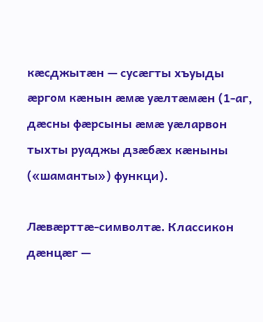кæсджытæн — сусæгты хъуыды æргом кæнын æмæ уæлтæмæн (1-аг, дæсны фæрсыны æмæ уæларвон тыхты руаджы дзæбæх кæныны («шаманты») функци).

Лæвæрттæ-символтæ. Классикон дæнцæг —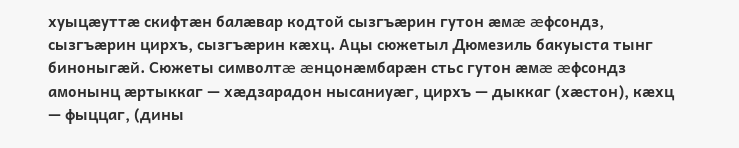хуыцæуттæ скифтæн балæвар кодтой сызгъæрин гутон æмæ æфсондз, сызгъæрин цирхъ, сызгъæрин кæхц. Ацы сюжетыл Дюмезиль бакуыста тынг биноныгæй. Сюжеты символтæ æнцонæмбарæн стьс гутон æмæ æфсондз амонынц æртыккаг — хæдзарадон нысаниуæг, цирхъ — дыккаг (хæстон), кæхц — фыццаг, (дины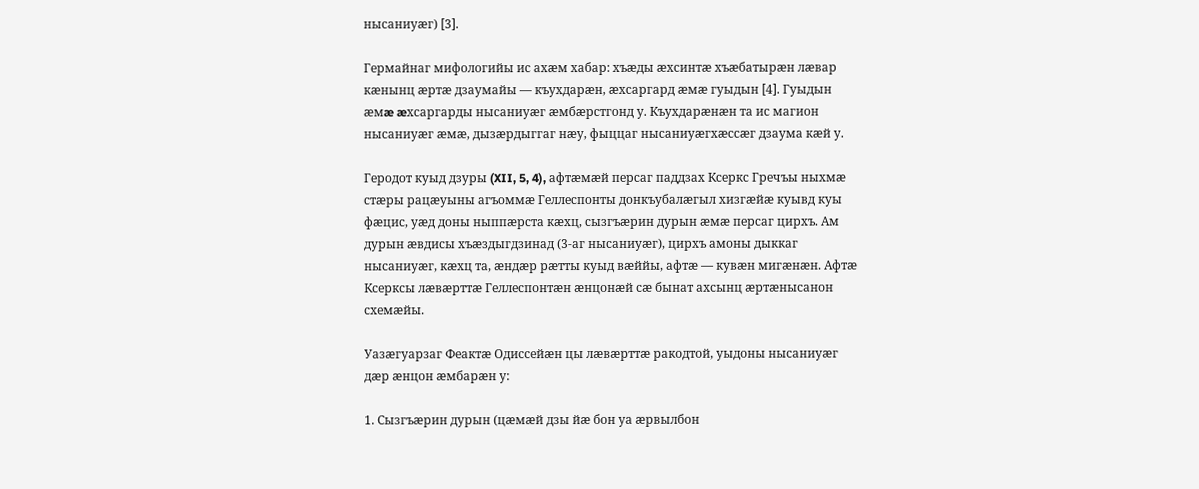нысаниуæг) [3].

Гермайнаг мифологийы ис ахæм хабар: хъæды æхсинтæ хъæбатырæн лæвар кæнынц æртæ дзаумайы — къухдарæн, æхсаргард æмæ гуыдын [4]. Гуыдын æмæ æхсаргарды нысаниуæг æмбæрстгонд у. Къухдарæнæн та ис магион нысаниуæг æмæ, дызæрдыггаг нæу, фыццаг нысаниуæгхæссæг дзаума кæй у.

Геродот куыд дзуры (XII, 5, 4), афтæмæй персаг паддзах Ксеркс Гречъы ныхмæ стæры рацæуыны агъоммæ Геллеспонты донкъубалæгыл хизгæйæ куывд куы фæцис, уæд доны ныппæрста кæхц, сызгъæрин дурын æмæ персаг цирхъ. Ам дурын æвдисы хъæздыгдзинад (3-аг нысаниуæг), цирхъ амоны дыккаг нысаниуæг, кæхц та, æндæр рæтты куыд вæййы, афтæ — кувæн мигæнæн. Афтæ Ксерксы лæвæрттæ Геллеспонтæн æнцонæй сæ бынат ахсынц æртæнысанон схемæйы.

Уазæгуарзаг Феактæ Одиссейæн цы лæвæрттæ ракодтой, уыдоны нысаниуæг дæр æнцон æмбарæн у:

1. Сызгъæрин дурын (цæмæй дзы йæ бон уа æрвылбон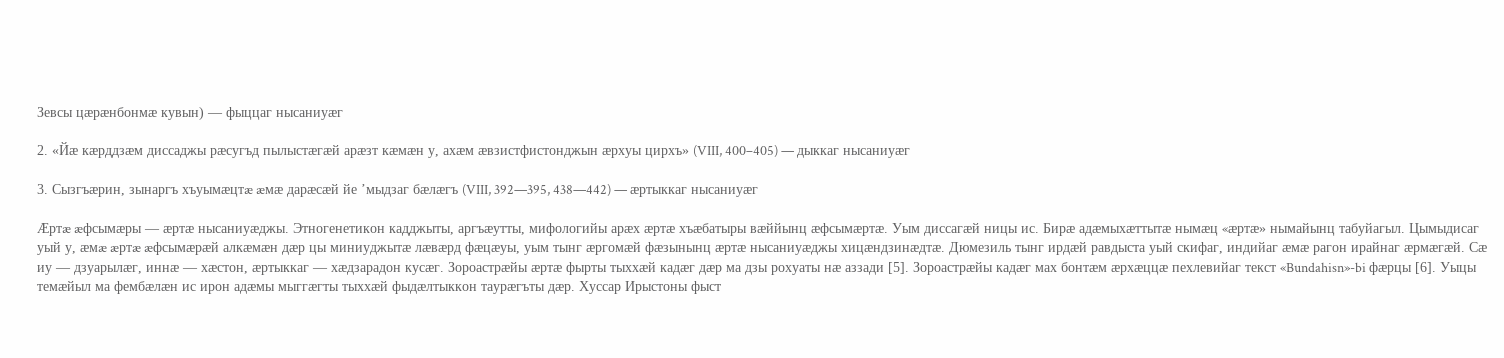Зевсы цæрæнбонмæ кувын) — фыццаг нысаниуæг

2. «Йæ кæрддзæм диссаджы рæсугъд пылыстæгæй арæзт кæмæн у, ахæм æвзистфистонджын æрхуы цирхъ» (VIII, 400–405) — дыккаг нысаниуæг

3. Сызгъæрин, зынаргъ хъуымæцтæ æмæ дарæсæй йе ’мыдзаг бæлæгъ (VIII, 392—395, 438—442) — æртыккаг нысаниуæг

Æртæ æфсымæры — æртæ нысаниуæджы. Этногенетикон кадджыты, аргъæутты, мифологийы арæх æртæ хъæбатыры вæййынц æфсымæртæ. Уым диссагæй ницы ис. Бирæ адæмыхæттытæ нымæц «æртæ» нымайынц табуйагыл. Цымыдисаг уый у, æмæ æртæ æфсымæрæй алкæмæн дæр цы миниуджытæ лæвæрд фæцæуы, уым тынг æргомæй фæзынынц æртæ нысаниуæджы хицæндзинæдтæ. Дюмезиль тынг ирдæй равдыста уый скифаг, индийаг æмæ рагон ирайнаг æрмæгæй. Сæ иу — дзуарылæг, иннæ — хæстон, æртыккаг — хæдзарадон кусæг. Зороастрæйы æртæ фырты тыххæй кадæг дæр ма дзы рохуаты нæ аззади [5]. Зороастрæйы кадæг мах бонтæм æрхæццæ пехлевийаг текст «Bundahisn»-bi фæрцы [6]. Уыцы темæйыл ма фембæлæн ис ирон адæмы мыггæгты тыххæй фыдæлтыккон таурæгъты дæр. Хуссар Ирыстоны фыст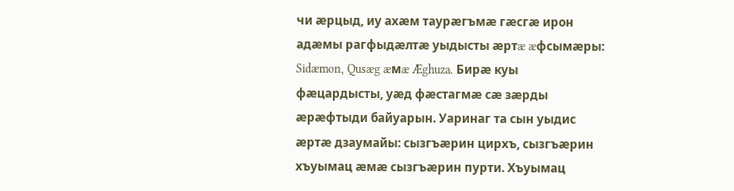чи æрцыд, иу ахæм таурæгъмæ гæсгæ ирон адæмы рагфыдæлтæ уыдысты æртæ æфсымæры: Sidæmon, Qusæg æмæ Æghuza. Бирæ куы фæцардысты, уæд фæстагмæ сæ зæрды æрæфтыди байуарын. Уаринаг та сын уыдис æртæ дзаумайы: сызгъæрин цирхъ, сызгъæрин хъуымац æмæ сызгъæрин пурти. Хъуымац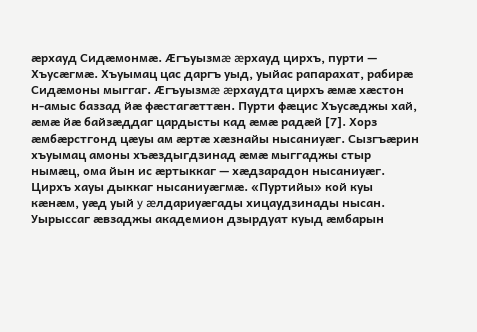æрхауд Сидæмонмæ. Æгъуызмæ æрхауд цирхъ, пурти — Хъусæгмæ. Хъуымац цас даргъ уыд, уыйас рапарахат, рабирæ Сидæмоны мыггаг. Æгъуызмæ æрхаудта цирхъ æмæ хæстон н-амыс баззад йæ фæстагæттæн. Пурти фæцис Хъусæджы хай, æмæ йæ байзæддаг цардысты кад æмæ радæй [7]. Хорз æмбæрстгонд цæуы ам æртæ хæзнайы нысаниуæг. Сызгъæрин хъуымац амоны хъæздыгдзинад æмæ мыггаджы стыр нымæц, ома йын ис æртыккаг — хæдзарадон нысаниуæг. Цирхъ хауы дыккаг нысаниуæгмæ. «Пуртийы» кой куы кæнæм, уæд уый y æлдариуæгады хицаудзинады нысан. Уырыссаг æвзаджы академион дзырдуат куыд æмбарын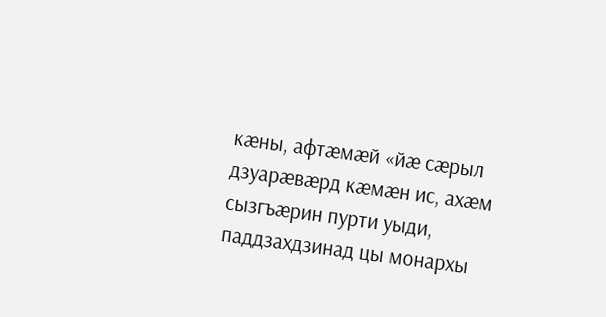кæны, афтæмæй «йæ сæрыл дзуарæвæрд кæмæн ис, ахæм сызгъæрин пурти уыди, паддзахдзинад цы монархы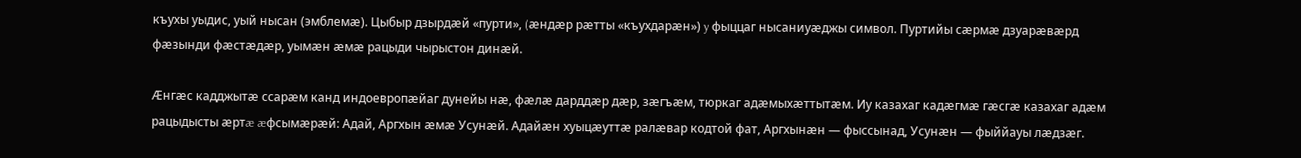къухы уыдис, уый нысан (эмблемæ). Цыбыр дзырдæй «пурти», (æндæр рæтты «къухдарæн») y фыццаг нысаниуæджы символ. Пуртийы сæрмæ дзуарæвæрд фæзынди фæстæдæр, уымæн æмæ рацыди чырыстон динæй.

Æнгæс кадджытæ ссарæм канд индоевропæйаг дунейы нæ, фæлæ дарддæр дæр, зæгъæм, тюркаг адæмыхæттытæм. Иу казахаг кадæгмæ гæсгæ казахаг адæм рацыдысты æртæ æфсымæрæй: Адай, Аргхын æмæ Усунæй. Адайæн хуыцæуттæ ралæвар кодтой фат, Аргхынæн — фыссынад, Усунæн — фыййауы лæдзæг.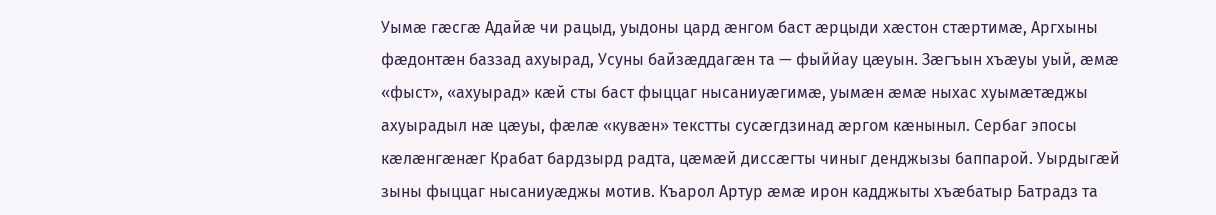Уымæ гæсгæ Адайæ чи рацыд, уыдоны цард æнгом баст æрцыди хæстон стæртимæ, Аргхыны фæдонтæн баззад ахуырад, Усуны байзæддагæн та — фыййау цæуын. Зæгъын хъæуы уый, æмæ «фыст», «ахуырад» кæй сты баст фыццаг нысаниуæгимæ, уымæн æмæ ныхас хуымæтæджы ахуырадыл нæ цæуы, фæлæ «кувæн» текстты сусæгдзинад æргом кæныныл. Сербаг эпосы кæлæнгæнæг Крабат бардзырд радта, цæмæй диссæгты чиныг денджызы баппарой. Уырдыгæй зыны фыццаг нысаниуæджы мотив. Къарол Артур æмæ ирон кадджыты хъæбатыр Батрадз та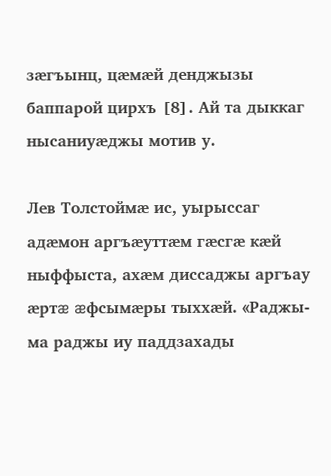зæгъынц, цæмæй денджызы баппарой цирхъ [8]. Ай та дыккаг нысаниуæджы мотив у.

Лев Толстоймæ ис, уырыссаг адæмон аргъæуттæм гæсгæ кæй ныффыста, ахæм диссаджы аргъау æртæ æфсымæры тыххæй. «Раджы-ма раджы иу паддзахады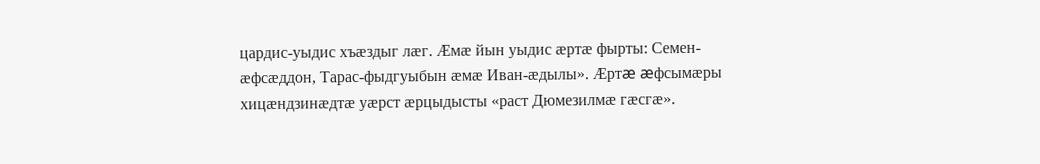цардис-уыдис хъæздыг лæг. Æмæ йын уыдис æртæ фырты: Семен-æфсæддон, Тарас-фыдгуыбын æмæ Иван-æдылы». Æртæ æфсымæры хицæндзинæдтæ уæрст æрцыдысты «раст Дюмезилмæ гæсгæ».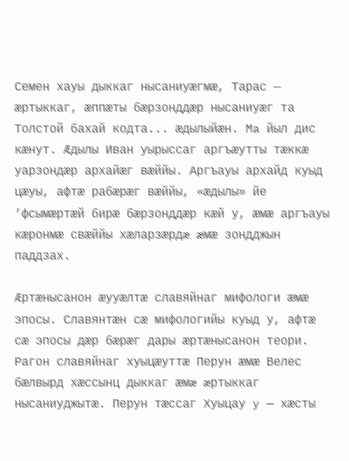Семен хауы дыккаг нысаниуæгмæ, Тарас — æртыккаг, æппæты бæрзонддæр нысаниуæг та Толстой бахай кодта... æдылыйæн. Ma йыл дис кæнут. Æдылы Иван уырыссаг аргъæутты тæккæ уарзондæр архайæг вæййы. Аргъауы архайд куыд цæуы, афтæ рабæрæг вæййы, «æдылы» йе ’фсымæртæй бирæ бæрзонддæр кæй у, æмæ аргъауы кæронмæ свæййы хæларзæрдæ æмæ зондджын паддзах.

Æртæнысанон æууæлтæ славяйнаг мифологи æмæ эпосы. Славянтæн сæ мифологийы куыд у, афтæ сæ эпосы дæр бæрæг дары æртæнысанон теори. Рагон славяйнаг хуыцæуттæ Перун æмæ Велес бæлвырд хæссынц дыккаг æмæ æртыккаг нысаниуджытæ. Перун тæссаг Хуыцау y — хæсты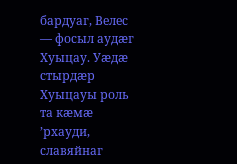бардуаг, Велес — фосыл аудæг Хуыцау. Уæдæ стырдæр Хуыцауы роль та кæмæ ’рхауди, славяйнаг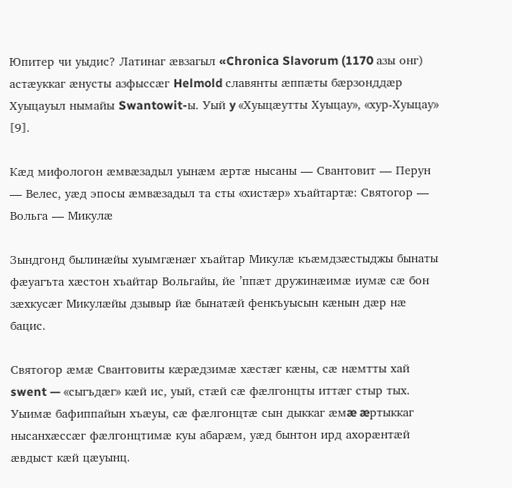Юпитер чи уыдис? Латинаг æвзагыл «Chronica Slavorum (1170 азы онг) астæуккаг æнусты азфыссæг Helmold славянты æппæты бæрзонддæр Хуыцауыл нымайы Swantowit-ы. Уый y «Хуыцæутты Хуыцау», «хур-Хуыцау» [9].

Кæд мифологон æмвæзадыл уынæм æртæ нысаны — Свантовит — Перун — Велес, уæд эпосы æмвæзадыл та сты «хистæр» хъайтартæ: Святогор — Вольга — Микулæ

Зындгонд былинæйы хуымгæнæг хъайтар Микулæ къæмдзæстыджы бынаты фæуагъта хæстон хъайтар Вольгайы, йе ’ппæт дружинæимæ иумæ сæ бон зæхкусæг Микулæйы дзывыр йæ бынатæй фенкъуысын кæнын дæр нæ бацис.

Святогор æмæ Свантовиты кæрæдзимæ хæстæг кæны, сæ нæмтты хай swent — «сыгъдæг» кæй ис, уый, стæй сæ фæлгонцты иттæг стыр тых. Уыимæ бафиппайын хъæуы, сæ фæлгонцтæ сын дыккаг æмæ æртыккаг нысанхæссæг фæлгонцтимæ куы абарæм, уæд бынтон ирд ахорæнтæй æвдыст кæй цæуынц.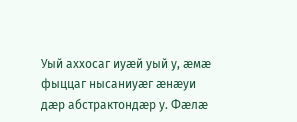Уый аххосаг иуæй уый у, æмæ фыццаг нысаниуæг æнæуи дæр абстрактондæр у. Фæлæ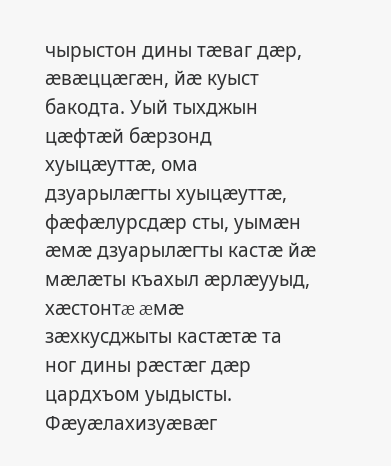чырыстон дины тæваг дæр, æвæццæгæн, йæ куыст бакодта. Уый тыхджын цæфтæй бæрзонд хуыцæуттæ, ома дзуарылæгты хуыцæуттæ, фæфæлурсдæр сты, уымæн æмæ дзуарылæгты кастæ йæ мæлæты къахыл æрлæууыд, хæстонтæ æмæ зæхкусджыты кастæтæ та ног дины рæстæг дæр цардхъом уыдысты. Фæуæлахизуæвæг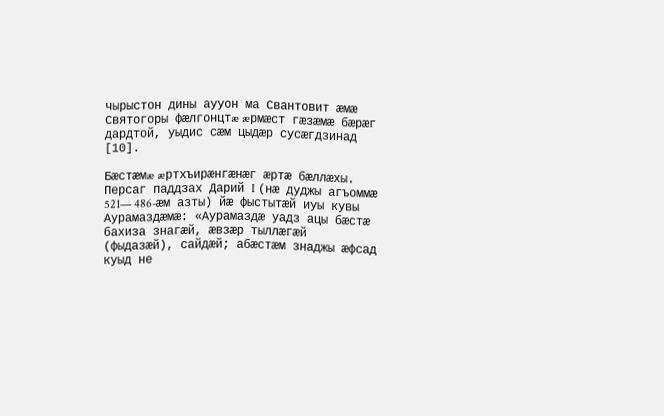чырыстон дины аууон ма Свантовит æмæ Святогоры фæлгонцтæ æрмæст гæзæмæ бæрæг дардтой, уыдис сæм цыдæр сусæгдзинад [10].

Бæстæмæ æртхъирæнгæнæг æртæ бæллæхы. Персаг паддзах Дарий I (нæ дуджы агъоммæ 521— 486-æм азты) йæ фыстытæй иуы кувы Аурамаздæмæ: «Аурамаздæ уадз ацы бæстæ бахиза знагæй, æвзæр тыллæгæй (фыдазæй), сайдæй; абæстæм знаджы æфсад куыд не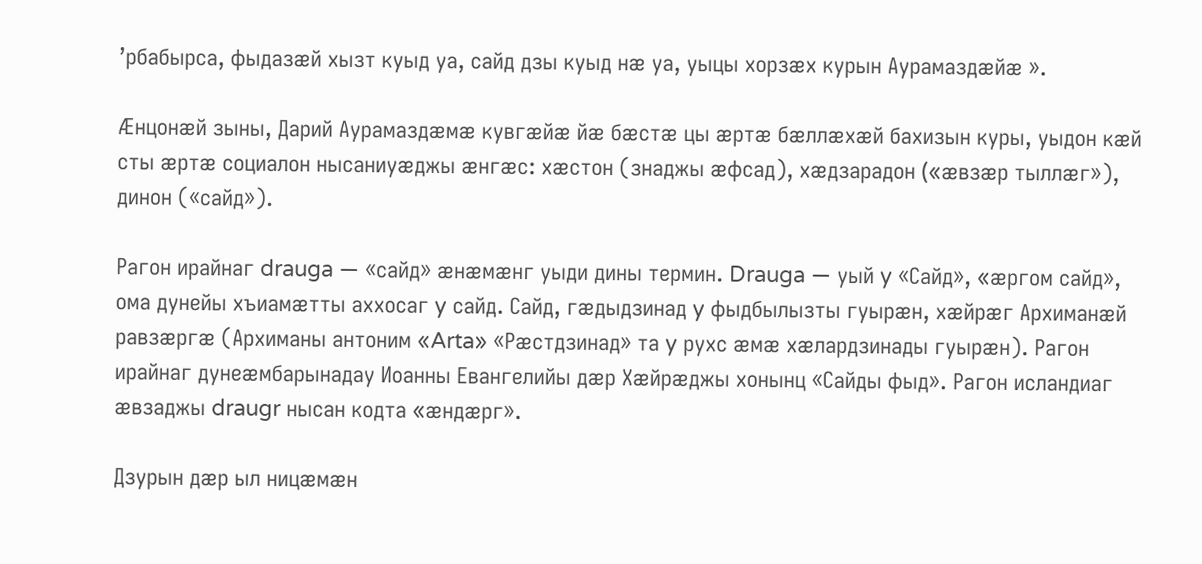’рбабырса, фыдазæй хызт куыд уа, сайд дзы куыд нæ уа, уыцы хорзæх курын Аурамаздæйæ ».

Æнцонæй зыны, Дарий Аурамаздæмæ кувгæйæ йæ бæстæ цы æртæ бæллæхæй бахизын куры, уыдон кæй сты æртæ социалон нысаниуæджы æнгæс: хæстон (знаджы æфсад), хæдзарадон («æвзæр тыллæг»), динон («сайд»).

Рагон ирайнаг drauga — «сайд» æнæмæнг уыди дины термин. Drauga — уый y «Сайд», «æргом сайд», ома дунейы хъиамæтты аххосаг y сайд. Сайд, гæдыдзинад y фыдбылызты гуырæн, хæйрæг Архиманæй равзæргæ (Архиманы антоним «Arta» «Рæстдзинад» та y рухс æмæ хæлардзинады гуырæн). Рагон ирайнаг дунеæмбарынадау Иоанны Евангелийы дæр Хæйрæджы хонынц «Сайды фыд». Рагон исландиаг æвзаджы draugr нысан кодта «æндæрг».

Дзурын дæр ыл ницæмæн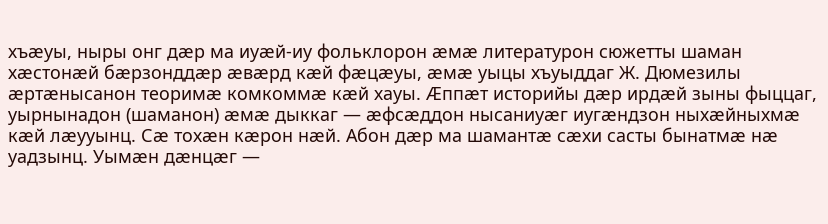хъæуы, ныры онг дæр ма иуæй-иу фольклорон æмæ литературон сюжетты шаман хæстонæй бæрзонддæр æвæрд кæй фæцæуы, æмæ уыцы хъуыддаг Ж. Дюмезилы æртæнысанон теоримæ комкоммæ кæй хауы. Æппæт историйы дæр ирдæй зыны фыццаг, уырнынадон (шаманон) æмæ дыккаг — æфсæддон нысаниуæг иугæндзон ныхæйныхмæ кæй лæууынц. Сæ тохæн кæрон нæй. Абон дæр ма шамантæ сæхи састы бынатмæ нæ уадзынц. Уымæн дæнцæг —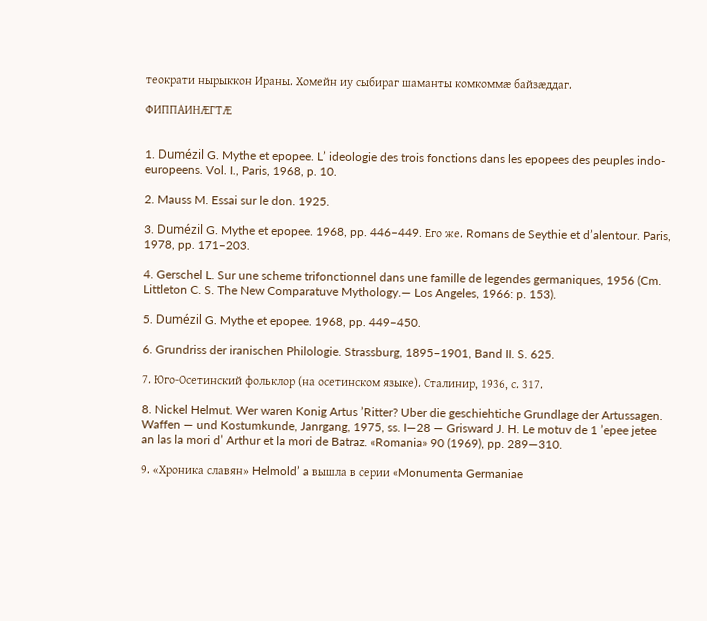теократи нырыккон Ираны. Хомейн иу сыбираг шаманты комкоммæ байзæддаг.

ФИППАИНÆГТÆ


1. Dumézil G. Mythe et epopee. L’ ideologie des trois fonctions dans les epopees des peuples indo-europeens. Vol. I., Paris, 1968, p. 10.

2. Mauss M. Essai sur le don. 1925.

3. Dumézil G. Mythe et epopee. 1968, pp. 446–449. Его же. Romans de Seythie et d’alentour. Paris, 1978, pp. 171–203.

4. Gerschel L. Sur une scheme trifonctionnel dans une famille de legendes germaniques, 1956 (Cm. Littleton C. S. The New Comparatuve Mythology.— Los Angeles, 1966: p. 153).

5. Dumézil G. Mythe et epopee. 1968, pp. 449–450.

6. Grundriss der iranischen Philologie. Strassburg, 1895–1901, Band II. S. 625.

7. Юго-Осетинский фольклор (на осетинском языке). Сталинир, 1936, с. 317.

8. Nickel Helmut. Wer waren Konig Artus ’Ritter? Uber die geschiehtiche Grundlage der Artussagen. Waffen — und Kostumkunde, Janrgang, 1975, ss. I—28 — Grisward J. H. Le motuv de 1 ’epee jetee an las la mori d’ Arthur et la mori de Batraz. «Romania» 90 (1969), pp. 289—310.

9. «Хроника славян» Helmold’ a вышла в серии «Monumenta Germaniae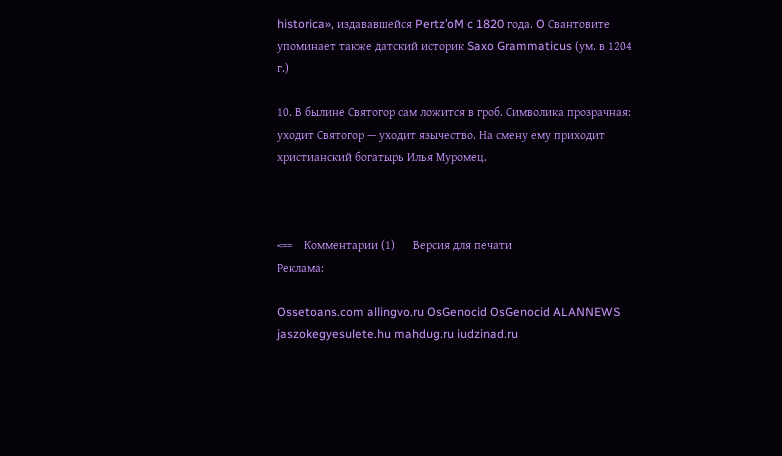historica», издававшейся Pertz’oM c 1820 года. O Свантовите упоминает также датский историк Saxo Grammaticus (ум. в 1204 г.)

10. В былине Святогор сам ложится в гроб. Символика прозрачная: уходит Святогор — уходит язычество. На смену ему приходит христианский богатырь Илья Муромец.



<==    Комментарии (1)      Версия для печати
Реклама:

Ossetoans.com allingvo.ru OsGenocid OsGenocid ALANNEWS jaszokegyesulete.hu mahdug.ru iudzinad.ru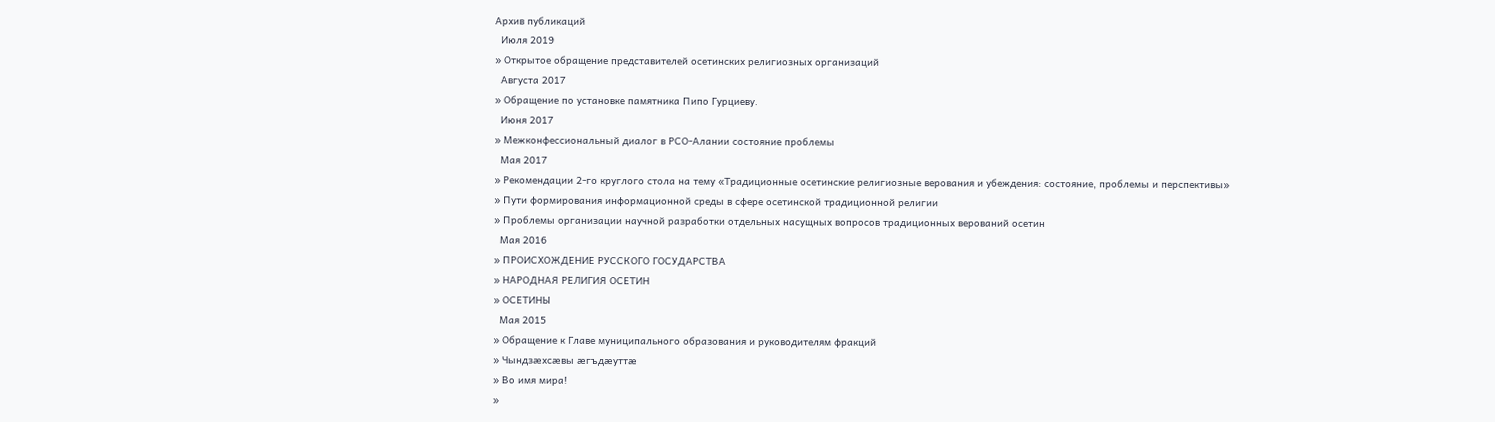Архив публикаций
  Июля 2019
» Открытое обращение представителей осетинских религиозных организаций
  Августа 2017
» Обращение по установке памятника Пипо Гурциеву.
  Июня 2017
» Межконфессиональный диалог в РСО-Алании состояние проблемы
  Мая 2017
» Рекомендации 2-го круглого стола на тему «Традиционные осетинские религиозные верования и убеждения: состояние, проблемы и перспективы»
» Пути формирования информационной среды в сфере осетинской традиционной религии
» Проблемы организации научной разработки отдельных насущных вопросов традиционных верований осетин
  Мая 2016
» ПРОИСХОЖДЕНИЕ РУССКОГО ГОСУДАРСТВА
» НАРОДНАЯ РЕЛИГИЯ ОСЕТИН
» ОСЕТИНЫ
  Мая 2015
» Обращение к Главе муниципального образования и руководителям фракций
» Чындзӕхсӕвы ӕгъдӕуттӕ
» Во имя мира!
»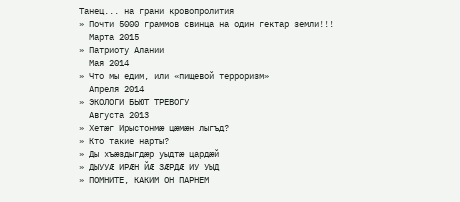Танец... на грани кровопролития
» Почти 5000 граммов свинца на один гектар земли!!!
  Марта 2015
» Патриоту Алании
  Мая 2014
» Что мы едим, или «пищевой терроризм»
  Апреля 2014
» ЭКОЛОГИ БЬЮТ ТРЕВОГУ
  Августа 2013
» Хетӕг Ирыстонмӕ цӕмӕн лыгъд?
» Кто такие нарты?
» Ды хъæздыгдæр уыдтæ цардæй
» ДЫУУӔ ИРӔН ЙӔ ЗӔРДӔ ИУ УЫД
» ПОМНИТЕ, КАКИМ ОН ПАРНЕМ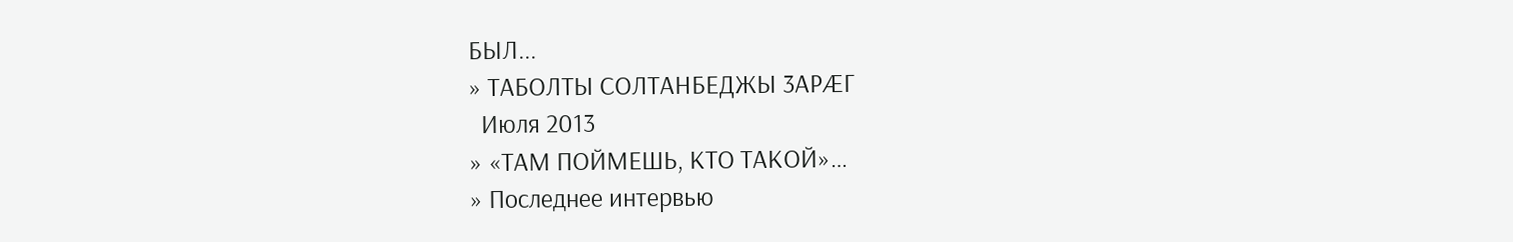БЫЛ...
» ТАБОЛТЫ СОЛТАНБЕДЖЫ 3АРӔГ
  Июля 2013
» «ТАМ ПОЙМЕШЬ, КТО ТАКОЙ»…
» Последнее интервью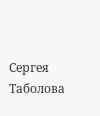Сергея Таболова